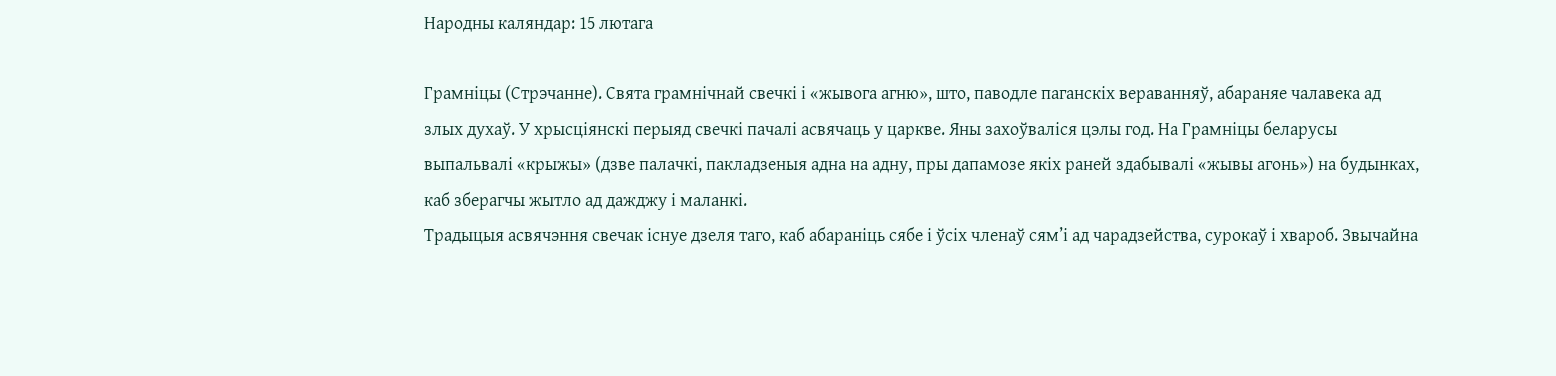Народны каляндар: 15 лютага

Грамніцы (Стрэчанне). Свята грамнічнай свечкі і «жывога агню», што, паводле паганскіх вераванняў, абараняе чалавека ад злых духаў. У хрысціянскі перыяд свечкі пачалі асвячаць у царкве. Яны захоўваліся цэлы год. На Грамніцы беларусы выпальвалі «крыжы» (дзве палачкі, пакладзеныя адна на адну, пры дапамозе якіх раней здабывалі «жывы агонь») на будынках, каб зберагчы жытло ад дажджу і маланкі.
Традыцыя асвячэння свечак існуе дзеля таго, каб абараніць сябе і ўсіх членаў сям’і ад чарадзейства, сурокаў і хвароб. Звычайна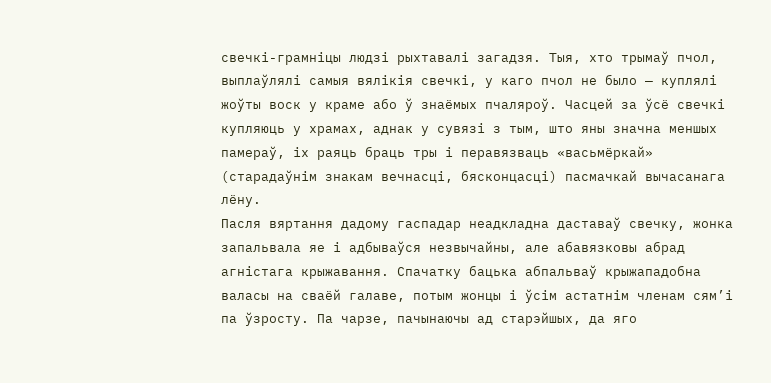свечкі-грамніцы людзі рыхтавалі загадзя. Тыя, хто трымаў пчол, выплаўлялі самыя вялікія свечкі, у каго пчол не было — куплялі жоўты воск у краме або ў знаёмых пчаляроў. Часцей за ўсё свечкі купляюць у храмах, аднак у сувязі з тым, што яны значна меншых памераў, іх раяць браць тры і перавязваць «васьмёркай» (старадаўнім знакам вечнасці, бясконцасці) пасмачкай вычасанага лёну.
Пасля вяртання дадому гаспадар неадкладна даставаў свечку, жонка запальвала яе і адбываўся незвычайны, але абавязковы абрад агністага крыжавання. Спачатку бацька абпальваў крыжападобна валасы на сваёй галаве, потым жонцы і ўсім астатнім членам сям’і па ўзросту. Па чарзе, пачынаючы ад старэйшых, да яго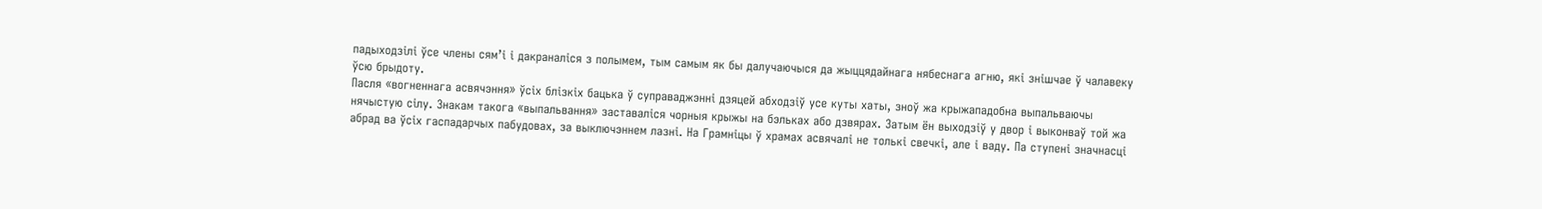падыходзілі ўсе члены сям’і і дакраналіся з полымем, тым самым як бы далучаючыся да жыццядайнага нябеснага агню, які знішчае ў чалавеку ўсю брыдоту.
Пасля «вогненнага асвячэння» ўсіх блізкіх бацька ў суправаджэнні дзяцей абходзіў усе куты хаты, зноў жа крыжападобна выпальваючы нячыстую сілу. Знакам такога «выпальвання» заставаліся чорныя крыжы на бэльках або дзвярах. Затым ён выходзіў у двор і выконваў той жа абрад ва ўсіх гаспадарчых пабудовах, за выключэннем лазні. На Грамніцы ў храмах асвячалі не толькі свечкі, але і ваду. Па ступені значнасці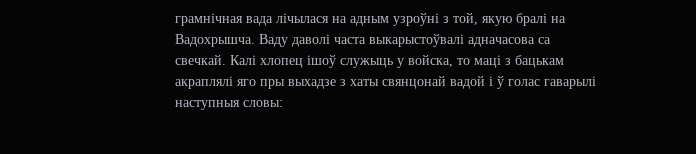грамнічная вада лічылася на адным узроўні з той, якую бралі на Вадохрышча. Ваду даволі часта выкарыстоўвалі адначасова са свечкай. Калі хлопец ішоў служыць у войска, то маці з бацькам акраплялі яго пры выхадзе з хаты свянцонай вадой і ў голас гаварылі наступныя словы: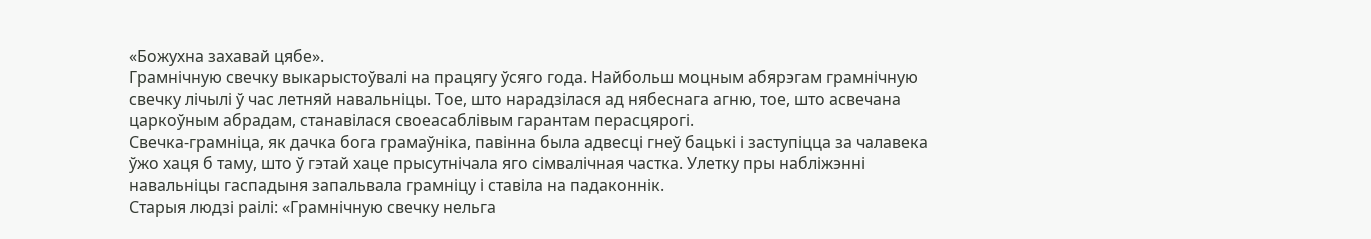«Божухна захавай цябе».
Грамнічную свечку выкарыстоўвалі на працягу ўсяго года. Найбольш моцным абярэгам грамнічную свечку лічылі ў час летняй навальніцы. Тое, што нарадзілася ад нябеснага агню, тое, што асвечана царкоўным абрадам, станавілася своеасаблівым гарантам перасцярогі.
Свечка-грамніца, як дачка бога грамаўніка, павінна была адвесці гнеў бацькі і заступіцца за чалавека ўжо хаця б таму, што ў гэтай хаце прысутнічала яго сімвалічная частка. Улетку пры набліжэнні навальніцы гаспадыня запальвала грамніцу і ставіла на падаконнік.
Старыя людзі раілі: «Грамнічную свечку нельга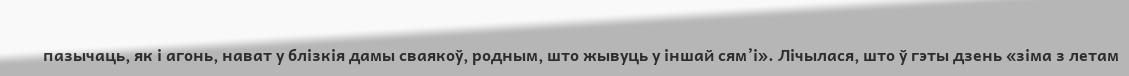пазычаць, як і агонь, нават у блізкія дамы сваякоў, родным, што жывуць у іншай сям’і». Лічылася, што ў гэты дзень «зіма з летам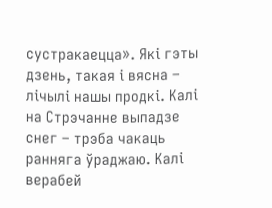сустракаецца». Які гэты дзень, такая і вясна – лічылі нашы продкі. Калі на Стрэчанне выпадзе снег – трэба чакаць ранняга ўраджаю. Калі верабей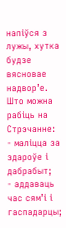напіўся з лужы, хутка будзе вясновае надвор’е.
Што можна рабіць на Стрэчанне:
- маліцца за здароўе і дабрабыт;
- аддаваць час сям’і і гаспадарцы;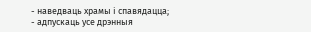- наведваць храмы і спавядацца;
- адпускаць усе дрэнныя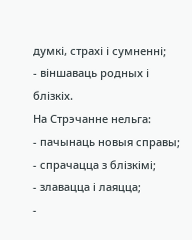думкі, страхі і сумненні;
- віншаваць родных і блізкіх.
На Стрэчанне нельга:
- пачынаць новыя справы;
- спрачацца з блізкімі;
- злавацца і лаяцца;
-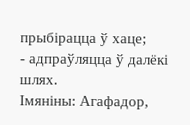прыбірацца ў хаце;
- адпраўляцца ў далёкі шлях.
Імяніны: Агафадор,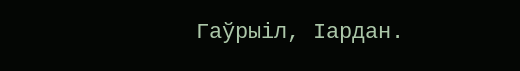Гаўрыіл, Іардан.